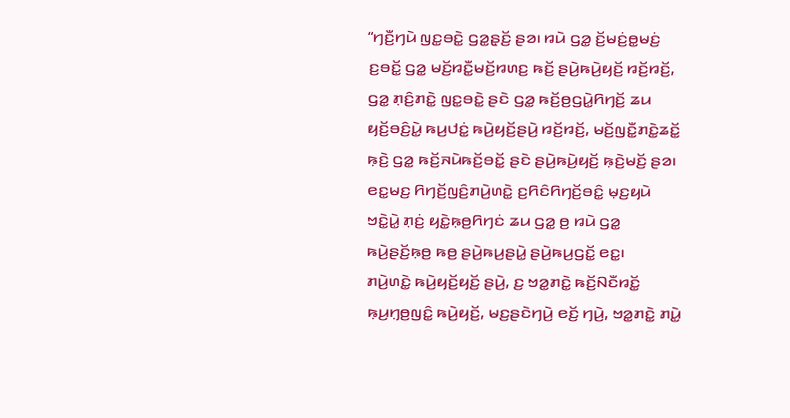“ꤚꤢꤪ꤬ꤚꤣꤧ ꤜꤢ꤭ꤋꤢꤧ꤭ ꤞꤤ꤭ꤔ꤫ꤢꤩ꤬ ꤔꤤ꤯ ꤙꤣꤧ ꤞꤤ꤭ ꤢꤩ꤬ꤗꤢꤦ꤬ꤥ꤭ꤗꤢꤦ꤬ ꤢ꤬ꤋꤢꤩ꤭ ꤞꤤ꤭ ꤗꤢꤩ꤬ꤙꤢꤪ꤭ꤗꤢꤩ꤬ꤙꤛꤢ꤬ ꤒꤢꤩ꤬ ꤔꤣꤧ꤬ꤒꤣꤧ꤬ꤟꤢꤩ꤬ ꤙꤢꤩ꤬ꤙꤢꤩ꤬, ꤞꤤ꤭ ꤊ꤫ꤢꤨ꤬ꤊꤢꤧ꤭ ꤜꤢ꤭ꤋꤢꤧ꤭ ꤔꤢꤧ ꤞꤤ꤭ ꤒꤢꤩ꤬ꤥ꤬ꤞꤣꤧ꤭ꤖꤚꤢꤩ꤬ ꤘꤣ ꤟꤢꤩ꤬ꤋꤢꤨ꤬ꤣꤧ꤭ ꤒꤣ꤬ꤓꤢꤦ꤭ ꤒꤣꤧ꤬ꤟꤢꤩ꤬ꤔꤣꤧ꤬ ꤙꤢꤩ꤬ꤙꤢꤩ꤬, ꤗꤢꤩ꤬ꤜꤢꤪ꤭ꤊꤢꤧ꤭ꤘꤢꤩ꤭ ꤒ꤫ꤢꤧ꤬ ꤞꤤ꤭ ꤒꤢꤩ꤬ꤏꤣꤧꤒꤢꤩ꤬ꤋꤢꤩ꤭ ꤔꤢꤧ ꤔꤣꤧ꤬ꤒꤣꤧ꤬ꤟꤢꤩ꤬ ꤒ꤫ꤢꤧ꤬ꤗꤢꤩ꤬ ꤔꤤ꤯ ꤕꤢ꤭ꤗꤢ꤬ ꤖꤚꤢꤩ꤬ꤜꤢꤨ꤬ꤊꤣꤧ꤬ꤛꤢꤧ꤭ ꤢ꤬ꤖꤢꤨꤖꤚꤢꤩ꤬ꤋꤢꤨ꤭ ꤗ꤫ꤢ꤬ꤟꤣꤧ ꤠꤢꤧ꤭ꤣꤧ꤭ ꤊ꤫ꤢꤦ꤬ ꤟꤢꤧ꤭ꤒ꤫ꤥ꤬ꤖꤚꤢꤦ ꤘꤣ ꤞꤤ꤭ ꤥ꤬ ꤙꤣꤧ ꤞꤤ꤭ ꤒꤣꤧ꤬ꤔꤢꤩ꤬ꤒ꤫ꤥ꤬ ꤒꤥ꤬ ꤔꤣꤧ꤬ꤒꤣ꤬ꤔꤣꤧ꤭ ꤔꤣꤧ꤬ꤒꤣ꤬ꤞꤢꤩ꤭ ꤕꤢ꤭꤯
ꤊꤣꤧ꤬ꤛꤢꤧ꤭ ꤒꤣꤧ꤬ꤟꤢꤩ꤬ꤟꤢꤩ꤬ ꤔꤣꤧ꤬, ꤢ꤬ ꤠꤤ꤭ꤊꤢꤧ꤭ ꤒꤢꤩ꤬ꤡꤢꤪꤙꤢꤩ꤭ ꤒ꤫ꤣ꤬ꤚ꤫ꤥ꤬ꤜꤢꤨ꤭ ꤒꤣꤧ꤬ꤟꤢꤩ꤬, ꤗꤢ꤬ꤔꤢꤧꤚꤣꤧ꤬ ꤕꤢꤩ꤬ ꤚꤣꤧ꤬, ꤠꤤ꤭ꤊꤢꤧ꤭ ꤊꤣꤧ꤭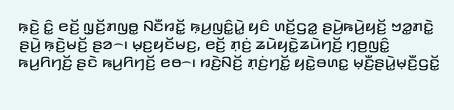ꤒ꤫ꤢꤧ꤬ ꤢꤨ꤭ ꤕꤢꤩ꤬ ꤜ꤫ꤢꤩ꤬ꤊꤜꤥ꤭ ꤡꤢꤪꤙꤢꤩ꤭ ꤒ꤫ꤣ꤬ꤜꤢꤨ꤭ꤣꤧ꤭ ꤟꤢꤨ ꤛꤢꤩ꤬ꤞꤤ꤭ ꤔꤣꤧ꤬ꤒꤣꤧ꤬ꤟꤢꤩ꤬ ꤠꤤ꤭ꤊꤢꤧ꤭ ꤔꤣꤧ꤬ ꤒ꤫ꤢꤧ꤬ꤗꤢꤩ꤬ ꤔꤤ꤮꤯ ꤗ꤫ꤢ꤬ꤟꤢꤩꤗꤢ꤬, ꤕꤢꤩ꤬ ꤊ꤫ꤢꤦ꤬ ꤘꤣꤧꤟꤢꤧ꤭ꤘꤣꤧꤚꤢꤩ꤬ ꤚ꤫ꤥ꤬ꤜꤢꤨ꤭ ꤒꤣ꤬ꤖꤚꤢꤩ꤬ ꤔꤢꤧ ꤒꤣ꤬ꤖꤚꤢꤩ꤬ ꤕꤥ꤮꤯ ꤙꤢꤧ꤬ꤡꤢꤩ꤬ ꤊ꤫ꤢꤦ꤬ꤚꤢꤩ꤭ ꤟꤢꤧ꤭ꤋꤛꤢ꤭ ꤗ꤫ꤢꤪ꤬ꤔꤣꤧ꤭ꤗ꤫ꤢꤪ꤬ꤞꤢꤩ꤭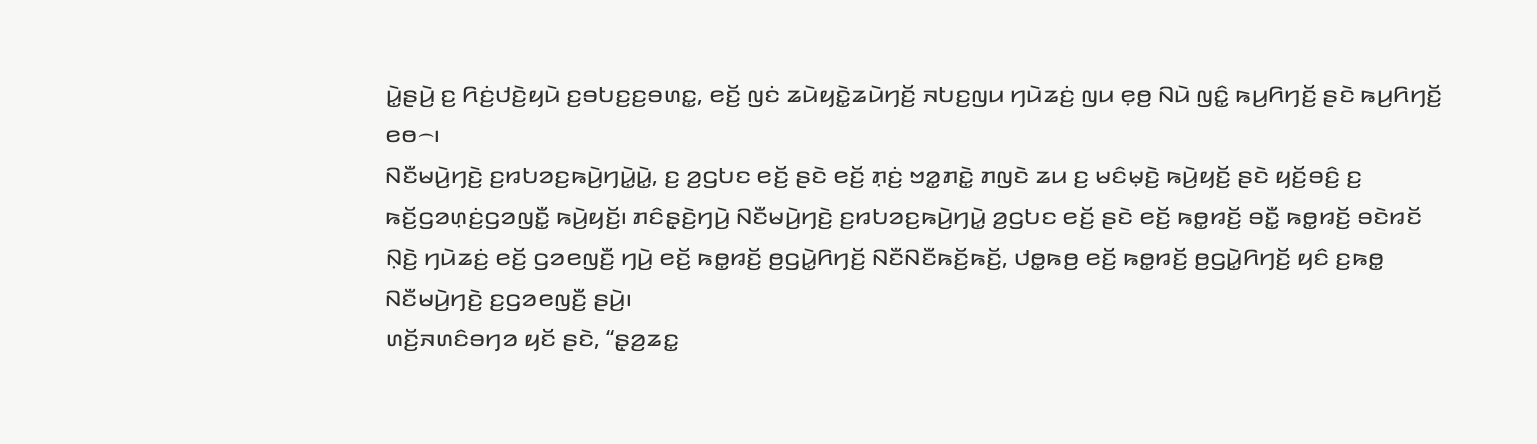ꤣꤧ꤭ꤔꤣꤧ꤬ ꤢ꤬ ꤖꤢꤦ꤬ꤓꤢꤧ꤬ꤟꤣꤧ ꤢ꤬ꤋꤝꤢ꤬ꤢ꤬ꤋꤛꤢ꤭, ꤕꤢꤩ꤬ ꤜꤢꤦ ꤘꤣꤧꤟꤢꤧ꤭ꤘꤣꤧꤚꤢꤩ꤬ ꤏꤝꤢ꤬ꤜꤣ ꤚꤣꤧꤘꤢꤦ꤬ ꤜꤣ ꤕ꤫ꤥ꤬ ꤡꤣꤧ ꤜꤢꤨ꤭ ꤒꤣ꤬ꤖꤚꤢꤩ꤬ ꤔꤢꤧ ꤒꤣ꤬ꤖꤚꤢꤩ꤬ ꤕꤥ꤮꤯
ꤡꤢꤪꤗꤣꤧ꤬ꤚꤢꤧ꤬ ꤢ꤬ꤙꤝꤤꤢ꤬ꤒꤣꤧ꤬ꤚꤣꤧ꤭ꤣꤧ꤭, ꤢ꤬ ꤤ꤬ꤞꤝꤢ ꤕꤢꤩ꤬ ꤔꤢꤧ ꤕꤢꤩ꤬ ꤊ꤫ꤢꤦ꤬ ꤠꤤ꤭ꤊꤢꤧ꤭ ꤊꤜꤢꤧ ꤘꤣ ꤢ꤬ ꤗꤢꤨꤗ꤫ꤢꤧ꤬ ꤒꤣꤧ꤬ꤟꤢꤩ꤬ ꤔꤢꤧ ꤟꤢꤩ꤬ꤋꤢꤨ꤬ ꤢ꤬ ꤒꤢꤩ꤬ꤞꤤꤛ꤫ꤢꤦ꤬ꤞꤤꤜꤢꤪ꤭ ꤒꤣꤧ꤬ꤟꤢꤩ꤬꤯ ꤊꤢꤨꤔ꤫ꤢꤧ꤬ꤚꤣꤧ꤬ ꤡꤢꤪꤗꤣꤧ꤬ꤚꤢꤧ꤬ ꤢ꤬ꤙꤝꤤꤢ꤬ꤒꤣꤧ꤬ꤚꤣꤧ꤭ ꤤ꤬ꤞꤝꤢ ꤕꤢꤩ꤬ ꤔꤢꤧ ꤕꤢꤩ꤬ ꤒꤥ꤭ꤙꤢꤩ꤬ ꤋꤢꤪ꤭ ꤒꤥ꤭ꤙꤢꤩ꤬ ꤋꤢꤧꤙꤢꤩ ꤡ꤫ꤢꤧ꤬ ꤚꤣꤧꤘꤢꤦ꤬ ꤕꤢꤩ꤬ ꤞꤤꤕꤜꤢꤪ꤬ ꤚꤣꤧ꤬ ꤕꤢꤩ꤬ ꤒꤥ꤭ꤙꤢꤩ꤬ ꤥ꤬ꤞꤣꤧ꤭ꤖꤚꤢꤩ꤬ ꤡꤢꤪꤡꤢꤪꤒꤢꤩ꤬ꤒꤢꤩ꤬, ꤓꤥ꤭ꤒꤥ꤬ ꤕꤢꤩ꤬ ꤒꤥ꤭ꤙꤢꤩ꤬ ꤥ꤬ꤞꤣꤧ꤭ꤖꤚꤢꤩ꤬ ꤟꤢꤨ ꤢ꤬ꤒꤥ꤭ ꤡꤢꤪꤗꤣꤧ꤬ꤚꤢꤧ꤬ ꤢ꤬ꤞꤤꤕꤜꤢꤪ꤬ ꤔꤣꤧ꤬꤯
ꤛꤢꤩ꤬ꤏꤛꤢꤨꤋꤚꤤ ꤟꤢꤩ ꤔꤢꤧ, “ꤔ꤫ꤤ꤬ꤘꤢ꤭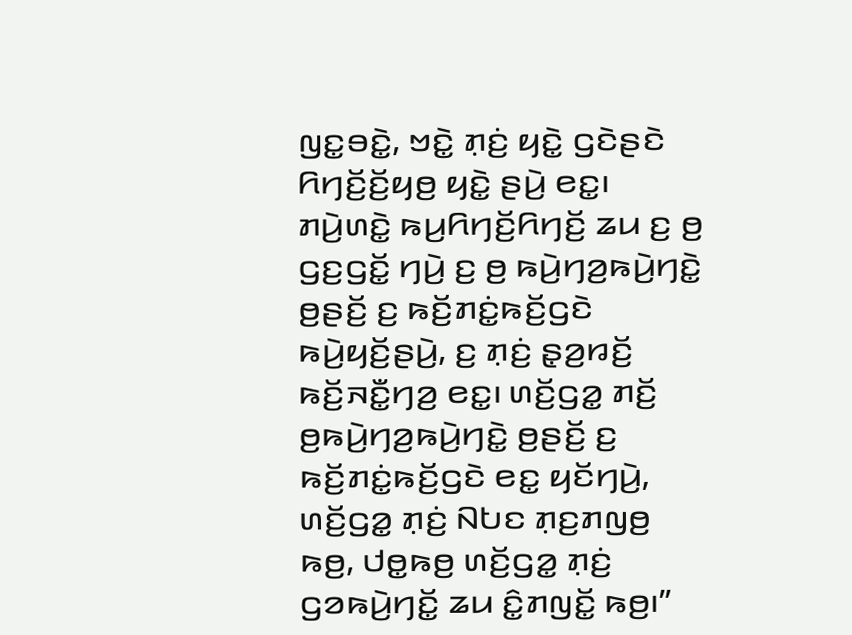ꤜꤢ꤭ꤋꤢꤧ꤭, ꤠꤢꤧ꤭ ꤊ꤫ꤢꤦ꤬ ꤟꤢꤧ꤭ ꤞꤢꤧꤔꤢꤧ ꤖꤚꤢꤩ꤬ꤢꤩ꤬ꤟꤥ꤬ ꤟꤢꤧ꤭ ꤔꤣꤧ꤬ ꤕꤢ꤭꤯ ꤊꤣꤧ꤬ꤛꤢꤧ꤭ ꤒꤣ꤬ꤖꤚꤢꤩ꤬ꤖꤚꤢꤩ꤬ ꤘꤣ ꤢ꤬ ꤥ꤬ ꤞꤢ꤬ꤞꤢꤩ꤭ ꤚꤣꤧ꤬ ꤢ꤬ ꤥ꤬ ꤒꤣꤧ꤬ꤚꤤ꤬ꤒꤣꤧ꤬ꤚꤢꤧ꤭ ꤥ꤬ꤔꤢꤩ꤬ ꤢ꤬ ꤒꤢꤩ꤬ꤊꤢꤦ꤭ꤒꤢꤩ꤬ꤞꤢꤧ ꤒꤣꤧ꤬ꤟꤢꤩ꤬ꤔꤣꤧ꤬, ꤢ꤬ ꤊ꤫ꤢꤦ꤬ ꤔ꤫ꤤ꤬ꤙꤢꤩ꤬ ꤒꤢꤩ꤬ꤏꤢꤪ꤭ꤚꤤ꤬ ꤕꤢ꤭꤯ ꤛꤢꤩ꤬ꤞꤤ꤭ ꤊꤢꤩ꤬ ꤥ꤬ꤒꤣꤧ꤬ꤚꤤ꤬ꤒꤣꤧ꤬ꤚꤢꤧ꤭ ꤥ꤬ꤔꤢꤩ꤬ ꤢ꤬ ꤒꤢꤩ꤬ꤊꤢꤦ꤭ꤒꤢꤩ꤬ꤞꤢꤧ ꤕꤢ꤭ ꤟꤢꤩꤚꤣꤧ꤬, ꤛꤢꤩ꤬ꤞꤤ꤭ ꤊ꤫ꤢꤦ꤬ ꤡꤝꤢ ꤊ꤫ꤢ꤬ꤊꤜꤥ꤬ ꤒꤥ꤬, ꤓꤥ꤭ꤒꤥ꤬ ꤛꤢꤩ꤬ꤞꤤ꤭ ꤊ꤫ꤢꤦ꤬ ꤞꤤꤒꤣꤧ꤬ꤚꤢꤩ꤭ ꤘꤣ ꤢꤨ꤭ꤊꤜꤢꤩ꤭ ꤒꤥ꤬꤯”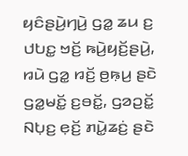ꤟꤢꤨꤔꤣꤧ꤬ꤚꤣꤧ꤬ ꤞꤤ꤭ ꤘꤣ ꤢ꤬ ꤓꤝꤢ꤭ ꤠꤢꤩ꤬ ꤒꤣꤧ꤬ꤟꤢꤩ꤬ꤔꤣꤧ꤬, ꤙꤣꤧ ꤞꤤ꤭ ꤙꤢꤩ꤬ ꤥ꤬ꤒ꤫ꤣ꤬ ꤔꤢꤧ ꤞꤤ꤭ꤗꤢꤩ꤭ ꤢ꤬ꤋꤢꤩ꤭, ꤞꤤꤑꤢꤩ꤭ ꤡꤝ꤫ꤢ꤬ ꤕ꤫ꤢꤩ꤬ ꤊꤣꤧ꤭ꤘꤢꤦ꤬ ꤔꤢꤧ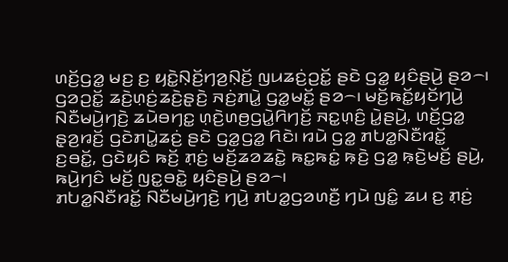ꤛꤢꤩ꤬ꤞꤤ꤭ ꤗꤢ꤬ ꤢ꤬ ꤟꤢꤧ꤭ꤡ꤫ꤢꤩ꤬ꤚꤤ꤬ꤡ꤫ꤢꤩ꤬ ꤜꤣꤘꤢꤦ꤬ꤑꤢꤩ꤭ ꤔꤢꤧ ꤞꤤ꤭ ꤟꤢꤨꤔꤣꤧ꤬ ꤔꤤ꤮꤯ ꤞꤤꤑꤢꤩ꤭ ꤘꤢꤧ꤬ꤛ꤫ꤢꤦ꤬ꤘꤢꤧ꤬ꤔ꤫ꤢꤧ꤬ ꤏꤢꤦ꤬ꤊꤣꤧ꤭ ꤞꤤ꤭ꤗꤢꤩ꤭ ꤔꤤ꤮꤯ ꤗꤢꤩ꤬ꤒꤢꤩ꤭ꤟꤢꤩꤚꤣꤧ꤬ ꤡꤢꤪꤗꤣꤧ꤬ꤚꤢꤧ꤬ ꤘꤣꤧꤋꤚꤢ꤭ ꤛ꤫ꤢꤧ꤬ꤛꤥ꤬ꤞꤣꤧ꤭ꤖꤚꤢꤩ꤬ ꤏꤢ꤭ꤛ꤫ꤢꤨ꤬ ꤣꤧ꤭ꤔꤣꤧ꤬, ꤛꤢꤩ꤬ꤞꤤ꤭ ꤔ꤫ꤤ꤬ꤙꤢꤩ꤬ ꤞꤢꤧꤊꤣꤧ꤭ꤘꤢꤦ꤬ ꤔꤢꤧ ꤞꤤ꤭ꤞꤤ꤭ ꤖꤢꤧ꤯ ꤙꤣꤧ ꤞꤤ꤭ ꤊꤝꤤ꤭ꤡꤢꤪꤙꤢꤩ꤭ ꤢ꤬ꤋꤢꤩ꤭, ꤞꤢꤧꤟꤢꤨ ꤒꤢꤩ꤬ ꤊ꤫ꤢꤦ꤬ ꤗꤢꤩ꤬ꤘꤤꤘꤢꤧ꤭ ꤒꤢ꤭ꤒꤢꤦ꤭ ꤒ꤫ꤢꤧ꤬ ꤞꤤ꤭ ꤒ꤫ꤢꤧ꤬ꤗꤢꤩ꤬ ꤔꤣꤧ꤬, ꤒꤣꤧ꤬ꤚꤢꤨ ꤗꤢꤩ꤬ ꤜꤢ꤭ꤋꤢꤧ꤭ ꤟꤢꤨꤔꤣꤧ꤬ ꤔꤤ꤮꤯
ꤊꤝꤤ꤭ꤡꤢꤪꤙꤢꤩ꤭ ꤡꤢꤪꤗꤣꤧ꤬ꤚꤢꤧ꤬ ꤚꤣꤧ꤬ ꤊꤝꤤ꤭ꤞꤤꤛꤢꤪ꤬ ꤚꤣꤧ ꤜꤢꤨ꤭ ꤘꤣ ꤢ꤬ ꤊ꤫ꤢꤦ꤬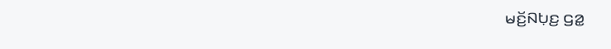ꤗꤢꤩ꤬ꤡꤝ꤫ꤢ꤬ ꤞꤤ꤭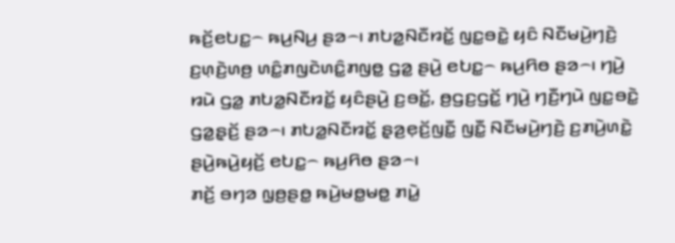ꤒꤢꤩ꤬ꤕꤝꤢ꤭꤮ ꤒꤣ꤬ꤡꤣ꤬ ꤔꤤ꤮꤯ ꤊꤝꤤ꤭ꤡꤢꤪꤙꤢꤩ꤭ ꤜꤢ꤭ꤋꤢꤧ꤭ ꤟꤢꤨ ꤡꤢꤪꤗꤣꤧ꤬ꤚꤢꤧ꤬ ꤢ꤬ꤛ꤫ꤢꤧ꤬ꤛꤥ꤬ ꤛꤢꤨ꤭ꤊꤜꤢꤧꤛꤢꤨ꤭ꤊꤜꤥ꤭ ꤞꤤ꤭ ꤔꤣꤧ꤬ ꤕꤝꤢ꤭꤮ ꤒꤣ꤬ꤖꤥ ꤔꤤ꤮꤯ ꤚꤣꤧ꤬ ꤙꤣꤧ ꤞꤤ꤭ ꤊꤝꤤ꤭ꤡꤢꤪꤙꤢꤩ꤭ ꤟꤢꤨꤔꤣꤧ꤬ ꤢ꤬ꤋꤢꤩ꤭, ꤥ꤬ꤞꤢ꤬ꤞꤢꤩ꤭ ꤚꤣꤧ꤬ ꤚꤢꤪ꤬ꤚꤣꤧ ꤜꤢ꤭ꤋꤢꤧ꤭ ꤞꤤ꤭ꤔ꤫ꤢꤩ꤬ ꤔꤤ꤮꤯ ꤊꤝꤤ꤭ꤡꤢꤪꤙꤢꤩ꤭ ꤔ꤫ꤤ꤬ꤕ꤫ꤢꤩ꤬ꤜꤢꤪ꤭ ꤜꤢꤪ꤭ ꤡꤢꤪꤗꤣꤧ꤬ꤚꤢꤧ꤬ ꤢ꤬ꤊꤣꤧ꤬ꤛꤢꤧ꤭ ꤔꤣꤧ꤬ꤒꤣꤧ꤬ꤟꤢꤩ꤬ ꤕꤝꤢ꤭꤮ ꤒꤣ꤬ꤖꤥ ꤔꤤ꤮꤯
ꤊꤢꤩ꤬ ꤋꤚꤤ ꤜ꤫ꤥ꤬ꤔꤥ꤭ ꤒꤣꤧ꤬ꤗꤥ꤭ꤗꤥ꤭ ꤊꤣꤧ꤭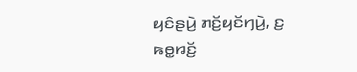ꤟꤢꤨꤔꤣꤧ꤬ ꤊꤢꤩ꤬ꤟꤢꤩꤚꤣꤧ꤬, ꤢ꤬ ꤒꤥ꤭ꤙꤢꤩ꤬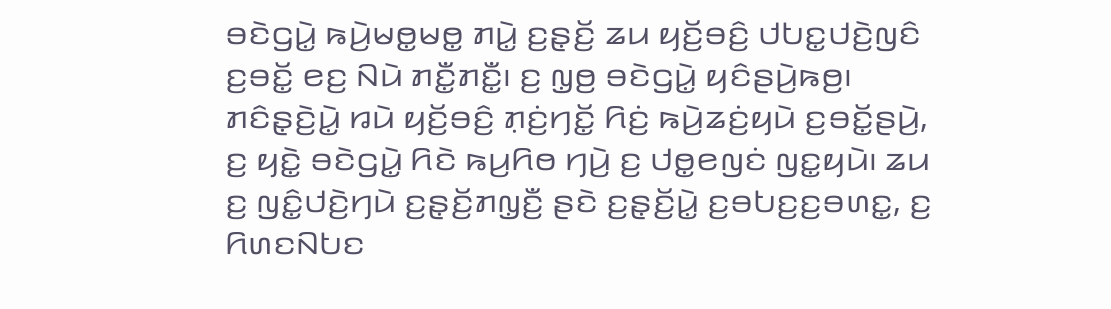ꤋꤢꤧꤞꤣꤧ꤭ ꤒꤣꤧ꤬ꤗꤥ꤭ꤗꤥ꤭ ꤊꤣꤧ꤭ ꤢ꤬ꤔ꤫ꤢꤩ꤬ ꤘꤣ ꤟꤢꤩ꤬ꤋꤢꤨ꤬ ꤓꤝꤢ꤭ꤓꤢꤧ꤬ꤜꤢꤨ ꤢ꤬ꤋꤢꤩ꤭ ꤕꤢ꤬ ꤡꤣꤧ ꤊꤢꤪ꤭ꤊꤢꤪ꤭꤯ ꤢ꤬ ꤜ꤫ꤥ꤬ ꤋꤢꤧꤞꤣꤧ꤭ ꤟꤢꤨꤔꤣꤧ꤬ꤒꤥ꤬꤯ ꤊꤢꤨꤔ꤫ꤢꤧ꤬ꤣꤧ꤭ ꤙꤣꤧ ꤟꤢꤩ꤬ꤋꤢꤨ꤬ ꤊ꤫ꤢꤦ꤬ꤚꤢꤩ꤭ ꤖꤢꤦ꤬ ꤒꤣꤧ꤬ꤘꤢꤦ꤬ꤟꤣꤧ ꤢ꤬ꤋꤢꤩ꤭ꤔꤣꤧ꤬, ꤢ꤬ ꤟꤢꤧ꤭ ꤋꤢꤧꤞꤣꤧ꤭ ꤖꤢꤧ ꤒꤣ꤬ꤖꤥ ꤚꤣꤧ꤬ ꤢ꤬ ꤓꤥ꤭ꤕꤜꤢꤦ ꤜꤢ꤭ꤟꤣꤧ꤯ ꤘꤣ ꤢ꤬ ꤜꤢꤨ꤭ꤓꤢꤧ꤬ꤚꤣꤧ ꤢ꤬ꤔ꤫ꤢꤩ꤬ꤊꤜ꤫ꤢꤪ꤬ ꤔꤢꤧ ꤢ꤬ꤔ꤫ꤢꤩ꤬ꤣꤧ꤭ ꤢ꤬ꤋꤝꤢ꤬ꤢ꤬ꤋꤛꤢ꤭, ꤢ꤬ ꤖꤛꤢꤡꤝꤢ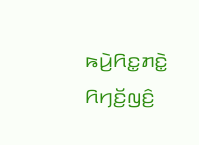ꤒꤣꤧ꤬ꤖꤢ꤭ꤊꤢꤧ꤭ ꤖꤚꤢꤩ꤬ꤜꤢꤨ꤬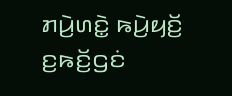ꤊꤣꤧ꤬ꤛꤢꤧ꤭ ꤒꤣꤧ꤬ꤟꤢꤩ꤬ ꤢ꤬ꤒꤢꤩ꤬ꤞꤢꤦ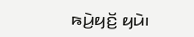ꤒꤣꤧ꤬ꤟꤢꤩ꤬ ꤟꤣꤧ꤯